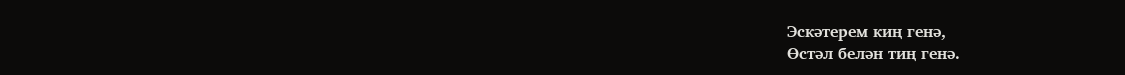Эскәтерем киң генә,
Өстәл белән тиң генә.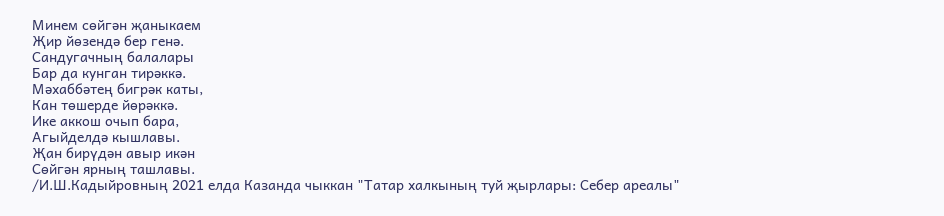Минем сөйгән җаныкаем
Җир йөзендә бер генә.
Сандугачның балалары
Бар да кунган тирәккә.
Мәхаббәтең бигрәк каты,
Кан төшерде йөрәккә.
Ике аккош очып бара,
Агыйделдә кышлавы.
Җан бирүдән авыр икән
Сөйгән ярның ташлавы.
/И.Ш.Кадыйровның 2021 елда Казанда чыккан "Татар халкының туй җырлары: Себер ареалы"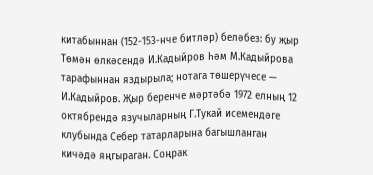китабыннан (152-153-нче битләр) беләбез: бу җыр Төмән өлкәсендә И.Кадыйров һәм М.Кадыйрова тарафыннан яздырыла; нотага төшерүчесе — И.Кадыйров. Җыр беренче мәртәбә 1972 елның 12 октябрендә язучыларның Г.Тукай исемендәге клубында Себер татарларына багышланган кичәдә яңгыраган. Соңрак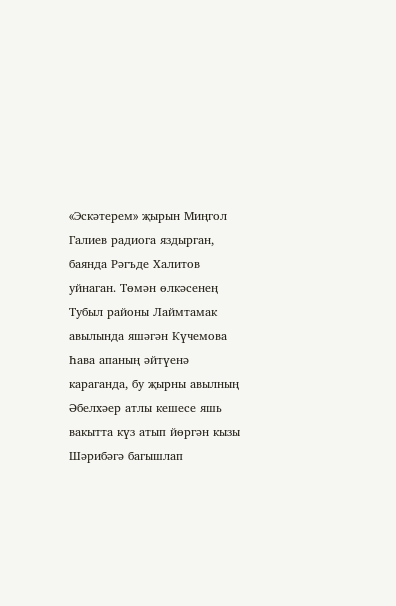«Эскәтерем» җырын Миңгол Галиев радиога яздырган, баянда Рәгъде Халитов уйнаган. Төмән өлкәсенең Тубыл районы Лаймтамак авылында яшәгән Күчемова Һава апаның әйтүенә караганда, бу җырны авылның Әбелхәер атлы кешесе яшь вакытта күз атып йөргән кызы Шәрибәгә багышлап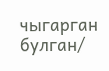чыгарган булган/